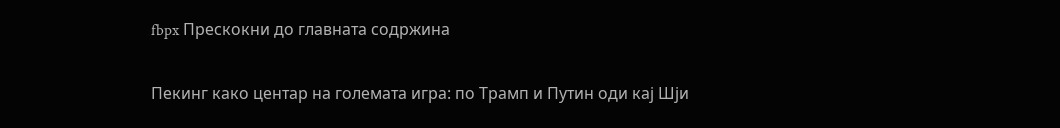fbpx Прескокни до главната содржина

Пекинг како центар на големата игра: по Трамп и Путин оди кај Шји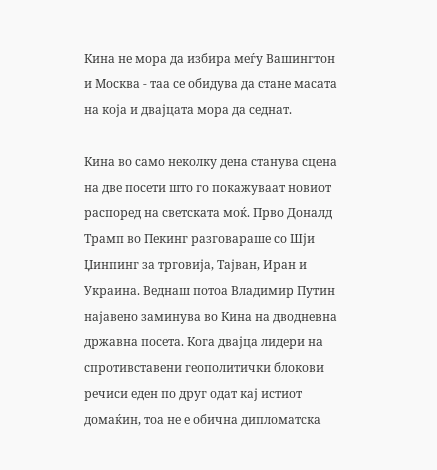Кина не мора да избира меѓу Вашингтон и Москва - таа се обидува да стане масата на која и двајцата мора да седнат.

Кина во само неколку дена станува сцена на две посети што го покажуваат новиот распоред на светската моќ. Прво Доналд Трамп во Пекинг разговараше со Шји Џинпинг за трговија, Тајван, Иран и Украина. Веднаш потоа Владимир Путин најавено заминува во Кина на дводневна државна посета. Кога двајца лидери на спротивставени геополитички блокови речиси еден по друг одат кај истиот домаќин, тоа не е обична дипломатска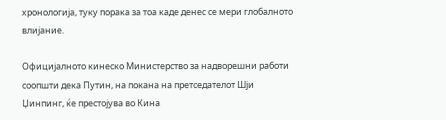хронологија, туку порака за тоа каде денес се мери глобалното влијание.

Официјалното кинеско Министерство за надворешни работи соопшти дека Путин, на покана на претседателот Шји Џинпинг, ќе престојува во Кина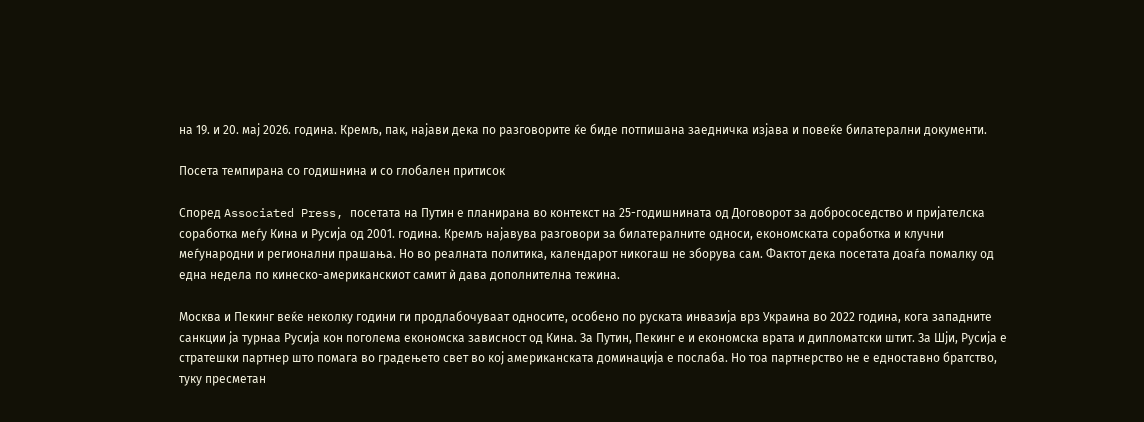на 19. и 20. мај 2026. година. Кремљ, пак, најави дека по разговорите ќе биде потпишана заедничка изјава и повеќе билатерални документи.

Посета темпирана со годишнина и со глобален притисок

Според Associated Press, посетата на Путин е планирана во контекст на 25-годишнината од Договорот за добрососедство и пријателска соработка меѓу Кина и Русија од 2001. година. Кремљ најавува разговори за билатералните односи, економската соработка и клучни меѓународни и регионални прашања. Но во реалната политика, календарот никогаш не зборува сам. Фактот дека посетата доаѓа помалку од една недела по кинеско-американскиот самит ѝ дава дополнителна тежина.

Москва и Пекинг веќе неколку години ги продлабочуваат односите, особено по руската инвазија врз Украина во 2022 година, кога западните санкции ја турнаа Русија кон поголема економска зависност од Кина. За Путин, Пекинг е и економска врата и дипломатски штит. За Шји, Русија е стратешки партнер што помага во градењето свет во кој американската доминација е послаба. Но тоа партнерство не е едноставно братство, туку пресметан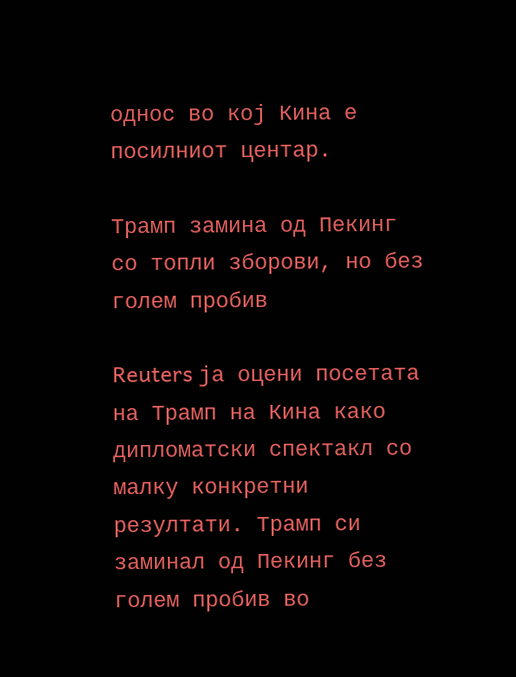однос во кој Кина е посилниот центар.

Трамп замина од Пекинг со топли зборови, но без голем пробив

Reuters ја оцени посетата на Трамп на Кина како дипломатски спектакл со малку конкретни резултати. Трамп си заминал од Пекинг без голем пробив во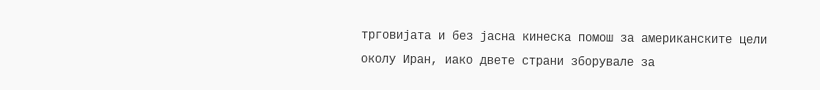трговијата и без јасна кинеска помош за американските цели околу Иран, иако двете страни зборувале за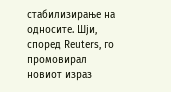стабилизирање на односите. Шји, според Reuters, го промовирал новиот израз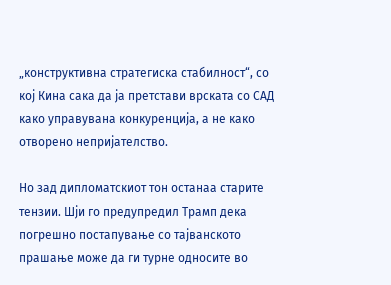„конструктивна стратегиска стабилност“, со кој Кина сака да ја претстави врската со САД како управувана конкуренција, а не како отворено непријателство.

Но зад дипломатскиот тон останаа старите тензии. Шји го предупредил Трамп дека погрешно постапување со тајванското прашање може да ги турне односите во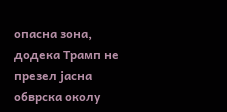опасна зона, додека Трамп не презел јасна обврска околу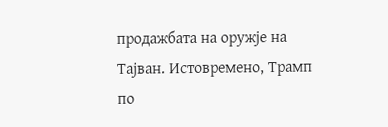продажбата на оружје на Тајван. Истовремено, Трамп по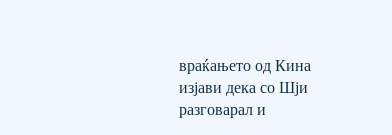враќањето од Кина изјави дека со Шји разговарал и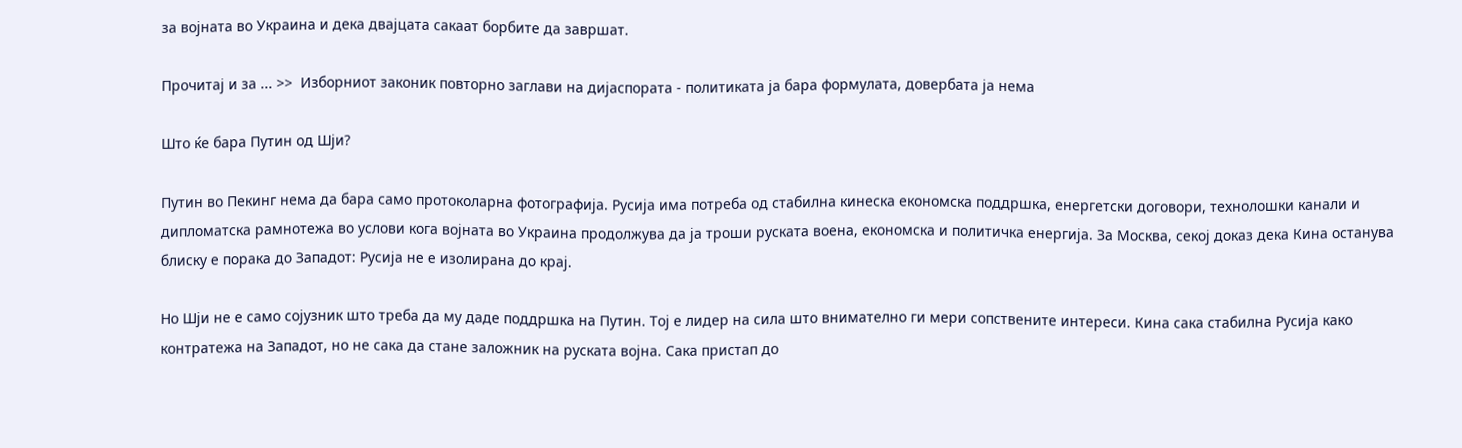за војната во Украина и дека двајцата сакаат борбите да завршат.

Прочитај и за ... >>  Изборниот законик повторно заглави на дијаспората - политиката ја бара формулата, довербата ја нема

Што ќе бара Путин од Шји?

Путин во Пекинг нема да бара само протоколарна фотографија. Русија има потреба од стабилна кинеска економска поддршка, енергетски договори, технолошки канали и дипломатска рамнотежа во услови кога војната во Украина продолжува да ја троши руската воена, економска и политичка енергија. За Москва, секој доказ дека Кина останува блиску е порака до Западот: Русија не е изолирана до крај.

Но Шји не е само сојузник што треба да му даде поддршка на Путин. Тој е лидер на сила што внимателно ги мери сопствените интереси. Кина сака стабилна Русија како контратежа на Западот, но не сака да стане заложник на руската војна. Сака пристап до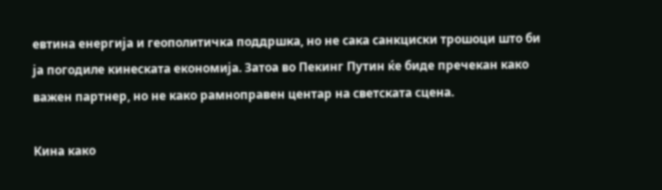евтина енергија и геополитичка поддршка, но не сака санкциски трошоци што би ја погодиле кинеската економија. Затоа во Пекинг Путин ќе биде пречекан како важен партнер, но не како рамноправен центар на светската сцена.

Кина како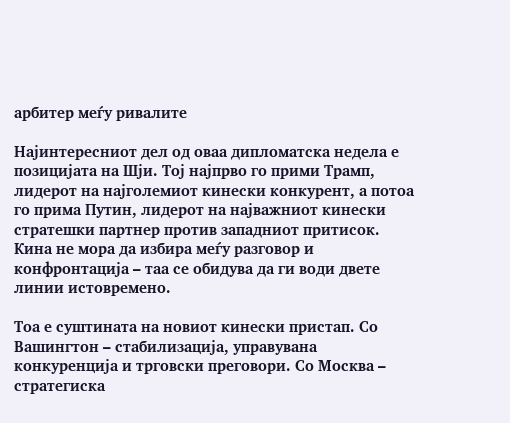арбитер меѓу ривалите

Најинтересниот дел од оваа дипломатска недела е позицијата на Шји. Тој најпрво го прими Трамп, лидерот на најголемиот кинески конкурент, а потоа го прима Путин, лидерот на најважниот кинески стратешки партнер против западниот притисок. Кина не мора да избира меѓу разговор и конфронтација – таа се обидува да ги води двете линии истовремено.

Тоа е суштината на новиот кинески пристап. Со Вашингтон – стабилизација, управувана конкуренција и трговски преговори. Со Москва – стратегиска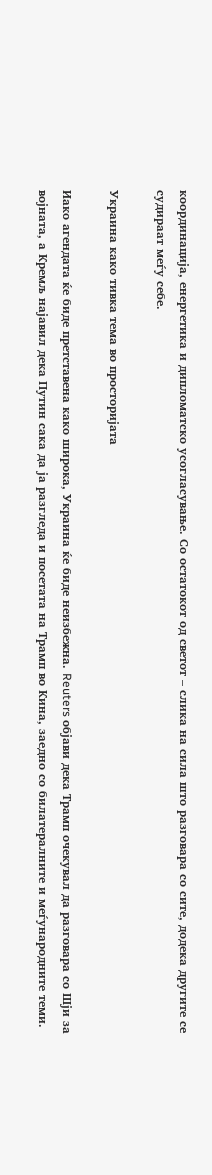координација, енергетика и дипломатско усогласување. Со остатокот од светот – слика на сила што разговара со сите, додека другите се судираат меѓу себе.

Украина како тивка тема во просторијата

Иако агендата ќе биде претставена како широка, Украина ќе биде неизбежна. Reuters објави дека Трамп очекувал да разговара со Шји за војната, а Кремљ најавил дека Путин сака да ја разгледа и посетата на Трамп во Кина, заедно со билатералните и меѓународните теми.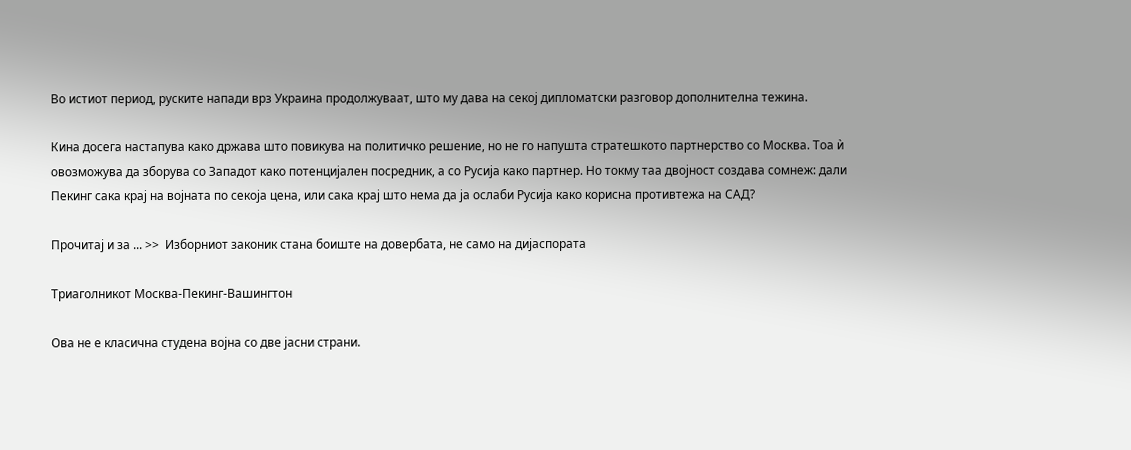Во истиот период, руските напади врз Украина продолжуваат, што му дава на секој дипломатски разговор дополнителна тежина.

Кина досега настапува како држава што повикува на политичко решение, но не го напушта стратешкото партнерство со Москва. Тоа ѝ овозможува да зборува со Западот како потенцијален посредник, а со Русија како партнер. Но токму таа двојност создава сомнеж: дали Пекинг сака крај на војната по секоја цена, или сака крај што нема да ја ослаби Русија како корисна противтежа на САД?

Прочитај и за ... >>  Изборниот законик стана боиште на довербата, не само на дијаспората

Триаголникот Москва-Пекинг-Вашингтон

Ова не е класична студена војна со две јасни страни.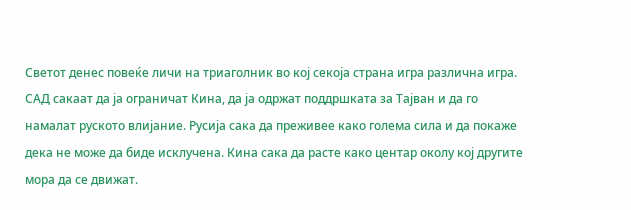Светот денес повеќе личи на триаголник во кој секоја страна игра различна игра. САД сакаат да ја ограничат Кина, да ја одржат поддршката за Тајван и да го намалат руското влијание. Русија сака да преживее како голема сила и да покаже дека не може да биде исклучена. Кина сака да расте како центар околу кој другите мора да се движат.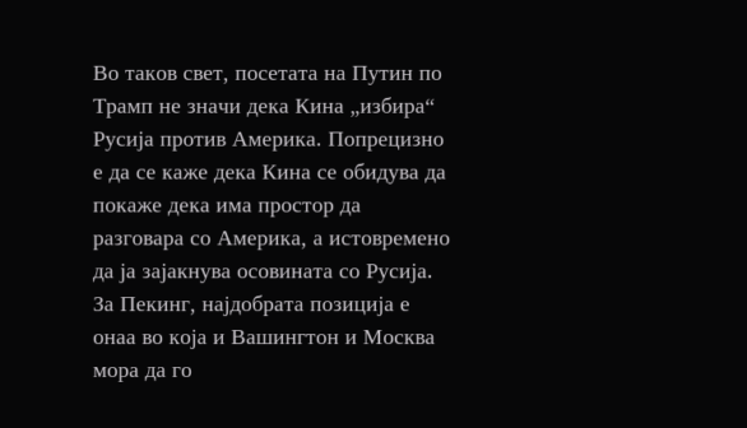Во таков свет, посетата на Путин по Трамп не значи дека Кина „избира“ Русија против Америка. Попрецизно е да се каже дека Кина се обидува да покаже дека има простор да разговара со Америка, а истовремено да ја зајакнува осовината со Русија. За Пекинг, најдобрата позиција е онаа во која и Вашингтон и Москва мора да го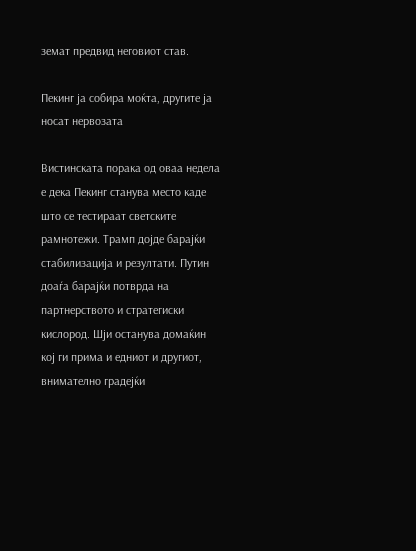земат предвид неговиот став.

Пекинг ја собира моќта, другите ја носат нервозата

Вистинската порака од оваа недела е дека Пекинг станува место каде што се тестираат светските рамнотежи. Трамп дојде барајќи стабилизација и резултати. Путин доаѓа барајќи потврда на партнерството и стратегиски кислород. Шји останува домаќин кој ги прима и едниот и другиот, внимателно градејќи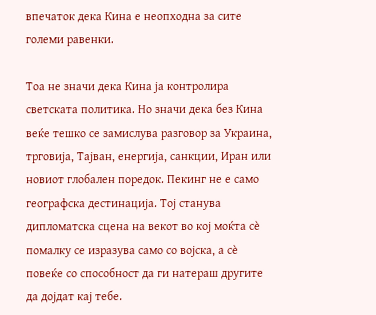впечаток дека Кина е неопходна за сите големи равенки.

Тоа не значи дека Кина ја контролира светската политика. Но значи дека без Кина веќе тешко се замислува разговор за Украина, трговија, Тајван, енергија, санкции, Иран или новиот глобален поредок. Пекинг не е само географска дестинација. Тој станува дипломатска сцена на векот во кој моќта сè помалку се изразува само со војска, а сè повеќе со способност да ги натераш другите да дојдат кај тебе.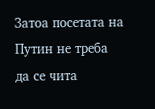Затоа посетата на Путин не треба да се чита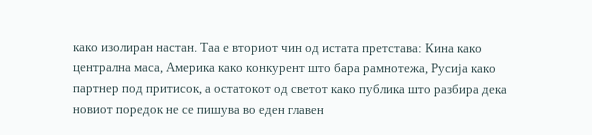како изолиран настан. Таа е вториот чин од истата претстава: Кина како централна маса, Америка како конкурент што бара рамнотежа, Русија како партнер под притисок, а остатокот од светот како публика што разбира дека новиот поредок не се пишува во еден главен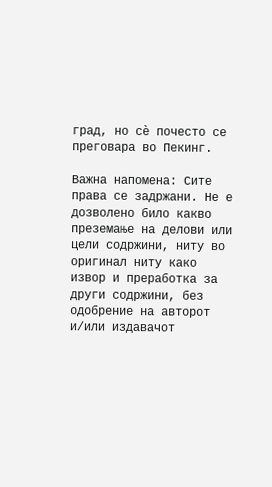град, но сè почесто се преговара во Пекинг.

Важна напомена: Сите права се задржани. Не е дозволено било какво преземање на делови или цели содржини, ниту во оригинал ниту како извор и преработка за други содржини, без одобрение на авторот и/или издавачот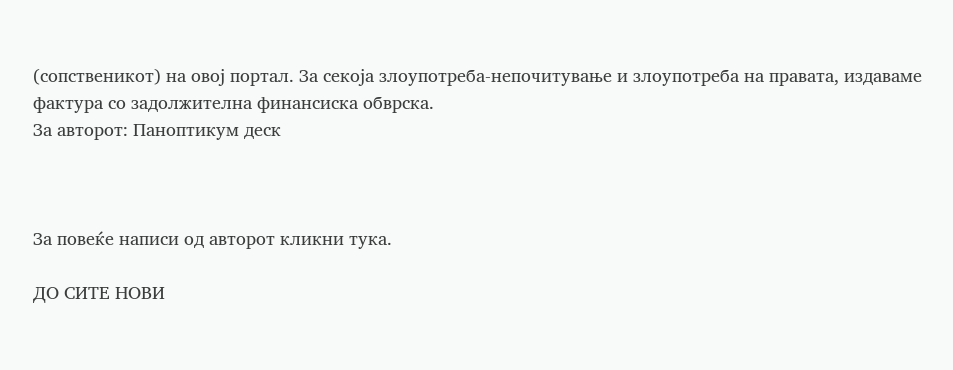(сопственикот) на овој портал. За секоја злоупотреба-непочитување и злоупотреба на правата, издаваме фактура со задолжителна финансиска обврска.
За авторот: Паноптикум деск



За повеќе написи од авторот кликни тука.

ДО СИТЕ НОВИ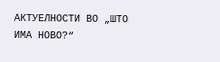АКТУЕЛНОСТИ ВО „ШТО ИМА НОВО?“